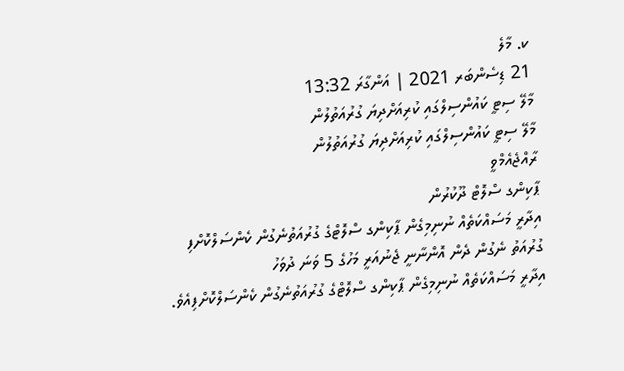ކ. މާލެ
21 ޑިސެންބަރ 2021 | އަންގާރަ 13:32
މާލޭ ސިޓީ ކައުންސިލްގައި ކުރިއަށްދިޔަ ގުރުއަތުލުން
މާލޭ ސިޓީ ކައުންސިލްގައި ކުރިއަށްދިޔަ ގުރުއަތުލުން
ރާއްޖެއެމްވީ
ޕާކިންގ ސްލޮޓް ދޫކުރުން
އިދާރީ މަސައްކަތެއް ނުނިމިގެން ޕާކިންގ ސްލޮޓްގެ ގުރުއަތުނެގުން ކެންސަލްކޮށްފި
ގުރުއަތު ނެގުން ދެން އޮންނާނީ ޖެނުއަރީ މަހުގެ 5 ވަނަ ދުވަހު
އިދާރީ މަސައްކަތެއް ނުނިމިގެން ޕާކިންގ ސްލޮޓްގެ ގުރުއަތުނެގުން ކެންސަލްކޮށްފިއެވެ.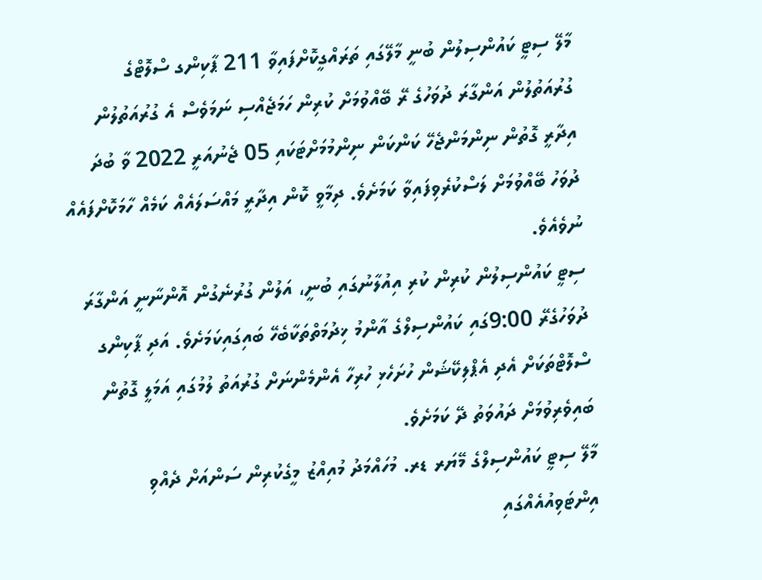މާލޭ ސިޓީ ކައުންސިލުން ބުނީ މާލޭގައި ތަރައްގީކޮށްފައިވާ 211 ޕާކިންގ ސްލޮޓްގެ ގުރުއަތުލުން އަންގާރަ ދުވަހުގެ ރޭ ބޭއްވުމަށް ކުރިން ހަމަޖެއްސި ނަމަވެސް އެ ގުރުއަތުލުން އިދާރީ ގޮތުން ނިންމަންޖެހޭ ކަންކަން ނިންމުމަށްޓަކައި 05 ޖެނުއަރީ 2022 ވާ ބުދަ ދުވަހު ބޭއްވުމަށް ލަސްކުރެވިފައިވާ ކަމަށެވެ. ދިމާވީ ކޮން އިދާރީ މައްސަލައެއް ކަމެއް ހާމަކޮށްފައެއް ނުވެއެވެ.
ސިޓީ ކައުންސިލުން ކުރިން ކުރި އިއުލާނުގައި ބުނީ، އަލުން ގުރުނެގުން އޮންނާނީ އަންގާރަ ދުވަހުގެރޭ 9:00ގައި ކައުންސިލްގެ އާންމު ޚިދުމަތްތަކާބެހޭ ބައިގައިކަމަށެވެ. އަދި ޕާކިންގ ސްލޮޓްތަކަށް އެދި އެޕްލިކޭޝަން ހުށަހެޅި ހުރިހާ އެންމެންނަށް ގުރުއަތު ލުމުގައި އަމަލީ ގޮތުން ބައިވެރިވުމަށް ދައުވަތު ދޭ ކަމަށެވެ.
މާލޭ ސިޓީ ކައުންސިލްގެ މޭޔަރ ޑރ. މުހައްމަދު މުއިއްޒު މީގެކުރިން ސަންއަށް ދެއްވި އިންޓަވިއުއެއްގައި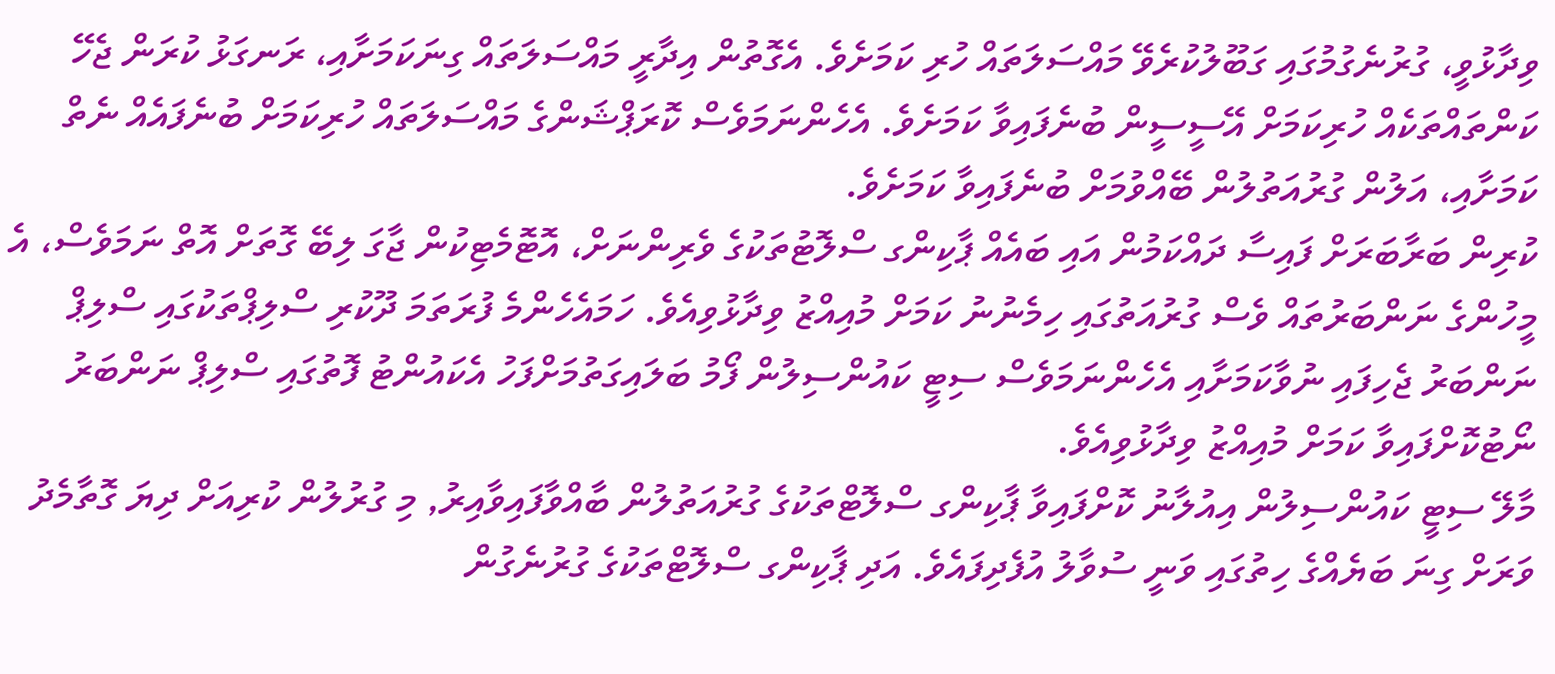ވިދާޅުވީ، ގުރުނެގުމުގައި ގަބޫލުކުރެވޭ މައްސަލަތައް ހުރި ކަމަށެވެ. އެގޮތުން އިދާރީ މައްސަލަތައް ގިނަކަމަށާއި، ރަނގަޅު ކުރަން ޖެހޭ ކަންތައްތަކެއް ހުރިކަމަށް އޭސީސީން ބުނެފައިވާ ކަމަށެވެ. އެހެންނަމަވެސް ކޮރަޕްޝަންގެ މައްސަލަތައް ހުރިކަމަށް ބުނެފައެއް ނެތް ކަމަށާއި، އަލުން ގުރުއަތުލުން ބޭއްވުމަށް ބުނެފައިވާ ކަމަށެވެ.
ކުރިން ބަރާބަރަށް ފައިސާ ދައްކަމުން އައި ބައެއް ޕާކިންގ ސްލޮޓުތަކުގެ ވެރިންނަށް، އޮޓޮމެޓިކުން ޖާގަ ލިބޭ ގޮތަށް އޮތް ނަމަވެސް، އެ މީހުންގެ ނަންބަރުތައް ވެސް ގުރުއަތުގައި ހިމެނުނު ކަމަށް މުއިއްޒު ވިދާޅުވިއެވެ. ހަމައެހެންމެ ފުރަތަމަ ދޫކުރި ސްލިޕްތަކުގައި ސްލިޕް ނަންބަރު ޖެހިފައި ނުވާކަމަށާއި އެހެންނަމަވެސް ސިޓީ ކައުންސިލުން ފޯމު ބަލައިގަތުމަށްފަހު އެކައުންޓު ފޮތުގައި ސްލިޕް ނަންބަރު ނޯޓުކޮށްފައިވާ ކަމަށް މުއިއްޒު ވިދާޅުވިއެވެ.
މާލޭ ސިޓީ ކައުންސިލުން އިއުލާނު ކޮށްފައިވާ ޕާކިންގ ސްލޮޓްތަކުގެ ގުރުއަތުލުން ބާއްވާފައިވާއިރު, މި ގުރުލުން ކުރިއަށް ދިޔަ ގޮތާމެދު ވަރަށް ގިނަ ބަޔެއްގެ ހިތުގައި ވަނީ ސުވާލު އުފެދިފައެވެ. އަދި ޕާކިންގ ސްލޮޓްތަކުގެ ގުރުނެގުން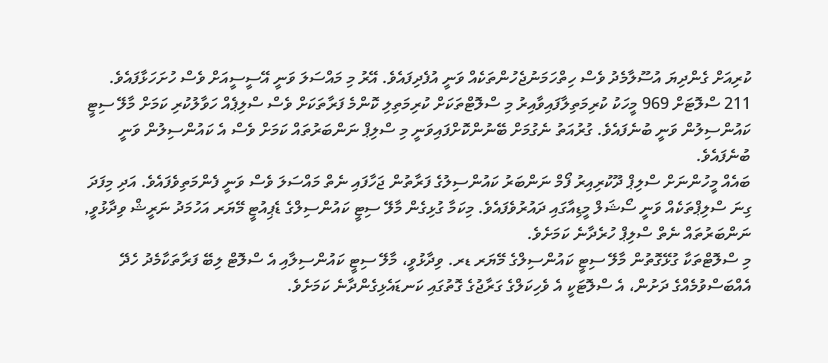ކުރިއަށް ގެންދިޔަ އުސޫލާމެދު ވެސް ހިތްހަމަނުޖެހުންތަކެއް ވަނީ އުފެދިފައެވެ. އޭރު މި މައްސަލަ ވަނީ އޭސީސީއަށް ވެސް ހުށަހަޅާފައެވެ.
211 ސްލޮޓަށް 969 މީހަކު ކުރިމަތިލާފައިވާއިރު މި ސްލޮޓްތަކަށް ކުރިމަތިލި ކޮންމެ ފަރާތަކަށް ވެސް ސްލިޕެއް ހަވާލުކުރި ކަމަށް މާލޭ ސިޓީ ކައުންސިލުން ވަނީ ބުނެފައެވެ. ގުރުއަތު ނެގުމަށް ބޭނުންކޮށްފައިވަނީ މި ސްލިޕް ނަންބަރުތައް ކަމަށް ވެސް އެ ކައުންސިލުން ވަނީ ބުނެފައެވެ.
ބައެއް މީހުންނަށް ސްލިޕް ދޫކުރިއިރު ފޯމް ނަންބަރު ކައުންސިލުގެ ފަރާތުން ޖަހާފައި ނެތް މައްސަލަ ވެސް ވަނީ ފެންމަތިވެފައެވެ. އަދި މިފަދަ ގިނަ ސްލިޕްތަކެއް ވަނީ ސޯޝަލް މީޑިއާގައި ދައުރުވެފައެވެ. މިކަމާ ގުޅިގެން މާލޭ ސިޓީ ކައުންސިލްގެ ޑެޕިއުޓީ މޭޔަރ އަހުމަދު ނަރީޝް ވިދާޅުވީ, ނަންބަރުތައް ނެތް ސްލިޕް ހުރެދާނެ ކަމަށެވެ.
މި ސްލޮޓްތަކާ ގުޅޭގޮތުން މާލޭ ސިޓީ ކައުންސިލްގެ މޭޔަރ ޑރ. ވިދާޅުވީ، މާލޭ ސިޓީ ކައުންސިލާއި އެ ސްލޮޓް ލިބޭ ފަރާތަކާމެދު ހެދޭ އެއްބަސްވުމެއްގެ ދަށުން، އެ ސްލޮޓަކީ އެ ވެހިކަލްގެ ގަރާޖުގެ ގޮތުގައި ކަނޑައެޅިގެންދާނެ ކަމަށެވެ.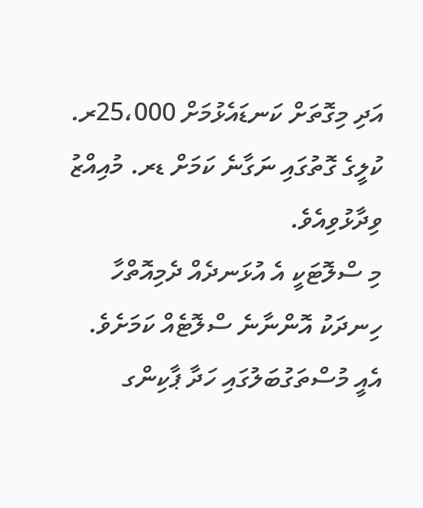އަދި މިގޮތަށް ކަނޑައެޅުމަށް 25،000ރ. ކުލީގެ ގޮތުގައި ނަގާނެ ކަމަށް ޑރ. މުއިއްޒު ވިދާޅުވިއެވެ.
މި ސްލޮޓަކީ އެ އުޅަނދެއް ދެމިއޮތްހާ ހިނދަކު އޮންނާނެ ސްލޮޓެއް ކަމަށެވެ. އެއީ މުސްތަގުބަލުގައި ހަދާ ޕާކިންގ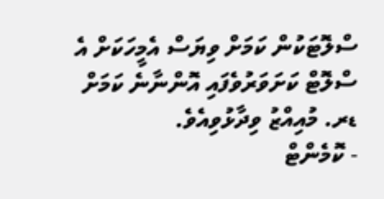ސްލޮޓަކުން ކަމަށް ވިޔަސް އެމީހަކަށް އެ ސްލޮޓް ކަށަވަރުވެފައި އޮންނާނެ ކަމަށް ޑރ. މުއިއްޒު ވިދާޅުވިއެވެ.
- ކޮމެންޓް